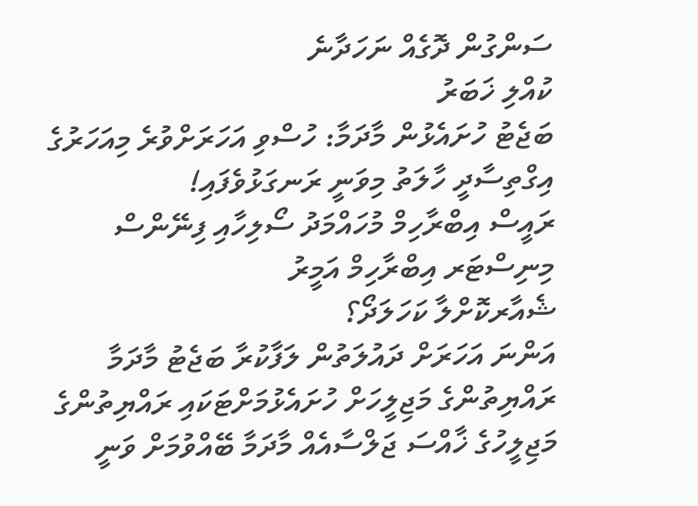ސަންގުން ދޮގެއް ނަހަދާނެ
ކުއްލި ޚަބަރު
ބަޖެޓު ހުށައެޅުން މާދަމާ: ހުސްވި އަހަރަށްވުރެ މިއަހަރުގެ އިގްތިސާދީ ހާލަތު މިވަނީ ރަނގަޅުވެފައި!
ރައީސް އިބްރާހިމް މުހައްމަދު ސޯލިހާއި ފިނޭންސް މިނިސްޓަރ އިބްރާހިމް އަމީރު
ޝެއާރކޮށްލާ ކަހަލަދޯ؟
އަންނަ އަހަރަށް ދައުލަތުން ލަފާކުރާ ބަޖެޓު މާދަމާ ރައްޔިތުންގެ މަޖިލީހަށް ހުށައެޅުމަށްޓަކައި ރައްޔިތުންގެ މަޖިލީހުގެ ޚާއްސަ ޖަލްސާއެއް މާދަމާ ބޭއްވުމަށް ވަނީ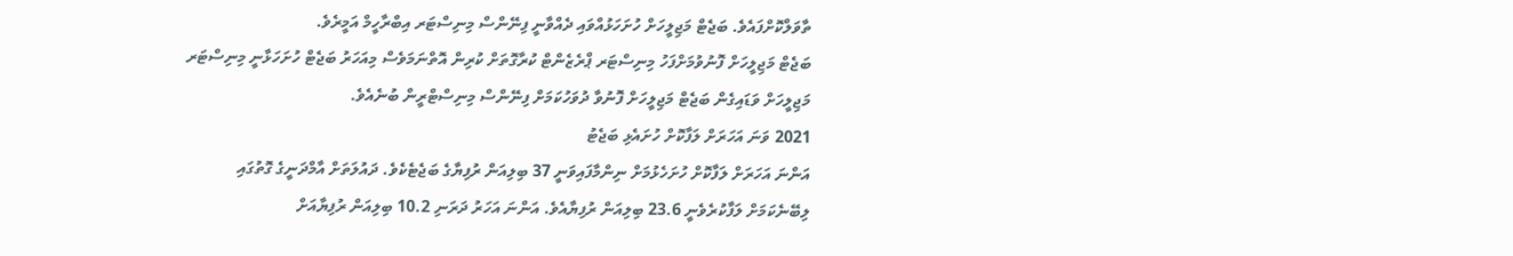ތާވަލްކޮށްފައެވެ. ބަޖެޓް މަޖިލީހަށް ހުށަހަޅުއްވައި ދެއްވާނީ ފިނޭންސް މިނިސްޓަރ އިބްރާހީމް އަމީރެވެ.
ބަޖެޓް މަޖިލީހަށް ފޮނުވުމަށްފަހު މިނިސްޓަރ ޕްރެޒެންޓް ކުރާގޮތަށް ކުރިން އޮތްނަމަވެސް މިއަހަރު ބަޖެޓް ހުށަހަޅާނީ މިނިސްޓަރ މަޖިލީހަށް ވަޑައިގެން ބަޖެޓް މަޖިލީހަށް ފޮނުވާ ދުވަހުކަމަށް ފިނޭންސް މިނިސްޓްރީން ބުނެއެވެ.
2021 ވަނަ އަހަރަށް ލަފާކޮށް ހުށައެޅި ބަޖެޓު
އަންނަ އަހަރަށް ލަފާކޮށް ހުށަހެޅުމަށް ނިންމާފައިވަނީ 37 ބިލިއަން ރުފިޔާގެ ބަޖެޓެކެވެ. ދައުލަތަށް އާމްދަނީގެ ގޮތުގައި ލިބޭނެކަމަށް ލަފާކުރެވެނީ 23.6 ބިލިއަން ރުފިޔާއެވެ. އަންނަ އަހަރު ދަރަނި 10.2 ބިލިއަން ރުފިޔާއަށް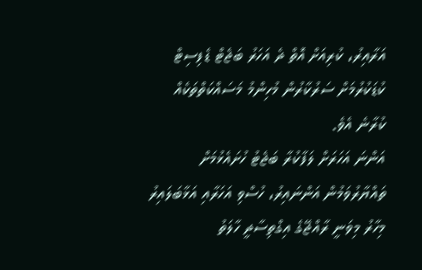އަރާއިރު، ކުރިއަށް އޮތް ދެ އަހަރު ބަޖެޓް ޑެފިސިޓް ކުޑަކުރުމަށް ސަރުކާރުން މުހިންމު މަސައްކަތްތަކެއް ކުރާނެ އެވެ.
އަންނަ އަހަރަށް ލަފާކުރާ ބަޖެޓު ހުށައެޅުމަށް ތައްޔާރުވަމުން އަންނައިރު، ހުސްވި އަހަރާއި އަޅާބަލައިރު މިހާރު މިވަނީ ރާއްޖޭގެ އިގްތިސާދީ ހާލަތު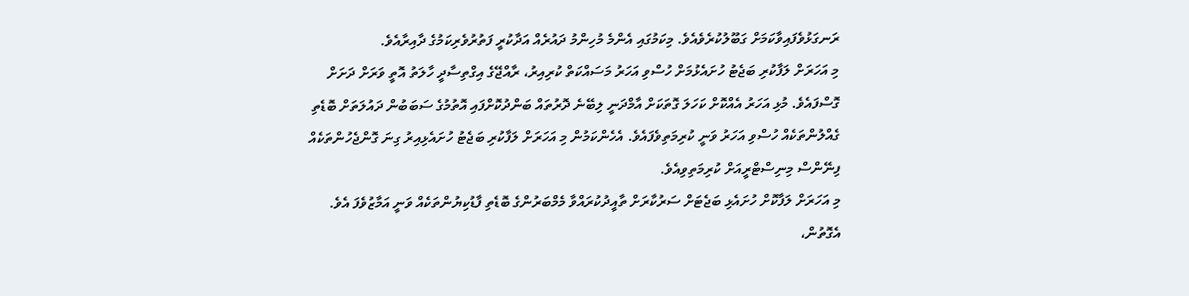ރަނގަޅުވެފައިވާކަމަށް ގަބޫލުކުރެވެއެވެ. މިކަމުގައި އެންމެ މުހިންމު ދައުރެއް އަދާކުރީ ފަތުރުވެރިކަމުގެ ދާއިރާއެވެ.
މި އަހަރަށް ލަފާކުރި ބަޖެޓު ހުށައެޅުމަށް ހުސްވި އަހަރު މަސައްކަތް ކުރިއިރު، ރާއްޖޭގެ އިގްތިސާދީ ހާލަތު އޮތީ ވަރަށް ދަށަށް ގޮސްފައެވެ. މުޅި އަހަރު އެއްކޮށް ކަހަލަ ގޮތަކަށް އާމްދަނީ ލިބޭނެ ދޮރުތައް ބަންދުކޮށްފައި އޮތުމުގެ ސަބަބުން ދައުލަތަށް ބޮޑެތި ގެއްލުންތަކެއް ހުސްވި އަހަރު ވަނީ ކުރިމަތިވެފައެވެ. އެހެންކަމުން މި އަހަރަށް ލަފާކުރި ބަޖެޓު ހުށައެޅިއިރު ގިނަ ގޮންޖެހުންތަކެއް ފިނޭންސް މިނިސްޓްރީއަށް ކުރިމަތިވިއެވެ.
މި އަހަރަށް ލަފާކޮށް ހުށައެޅި ބަޖެޓަށް ސަރުކާރަށް ތާއީދުކުރައްވާ މެމްބަރުންގެ ބޮޑެތި ފާޑުކިޔުންތަކެއް ވަނީ އަމާޒުވެފަ އެވެ. އެގޮތުން،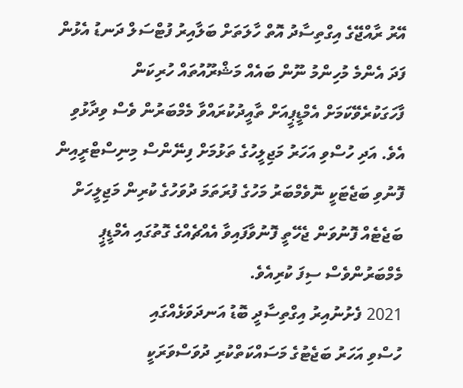އޭރު ރާއްޖޭގެ އިގްތިސާދު އޮތް ހާލަތަށް ބަލާއިރު ފުޓްސަލް ދަނޑު އެޅުން ފަދަ އެންމެ މުހިންމު ނޫން ބައެއް މަޝްރޫއުތައް ހުރިކަން ފާހަގަކުރެވޭކަމަށް އެމްޑީޕީއަށް ތާއީދުކުރައްވާ މެމްބަރުން ވެސް ވިދާޅުވި އެވެ. އަދި ހުސްވި އަހަރު މަޖިލީހުގެ ތަޅުމަށް ފިނޭންސް މިނިސްޓްރީއިން ފޮނުވި ބަޖެޓަކީ ނޮވެމްބަރު މަހުގެ ފުރަތަމަ ދުވަހުގެ ކުރިން މަޖިލީހަށް ބަޖެޓެއް ފޮނުވަން ޖެހޭތީ ފޮނުވާފައިވާ އެއްޗެއްގެ ގޮތުގައި އެމްޑީޕީ މެމްބަރުންވެސް ސިފަ ކުރިއެވެ.
2021 ފެށުނުއިރު އިގްތިސާދީ ބޮޑު އަނދަވަޅެއްގައި
ހުސްވި އަހަރު ބަޖެޓުގެ މަސައްކަތްކުރި ދުވަސްވަރަކީ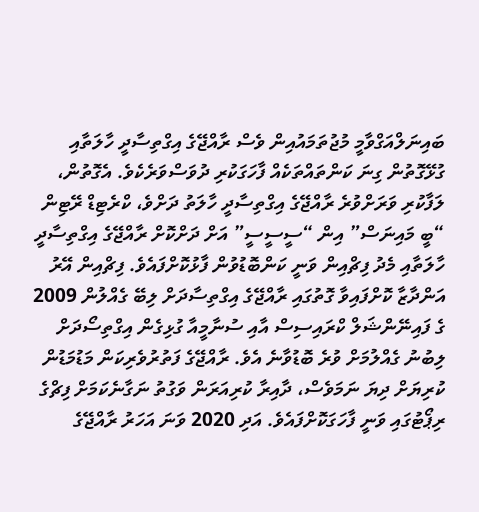ބައިނަލްއަގްވާމީ މުޖުތަމައުއިން ވެސް ރާއްޖޭގެ އިގްތިސާދީ ހާލަތާއި ގުޅޭގޮތުން ގިނަ ކަންތައްތަކެއް ފާހަގަކުރި ދުވަސްވަރެކެވެ. އެގޮތުން، ލަފާކުރި ވަރަށްވުރެ ރާއްޖޭގެ އިގްތިސާދީ ހާލަތު ދަށްވެ، ކްރެޓިޑް ރޭޓިން “ބީ މައިނަސް” އިން “ސީސީސީ” އަށް ދަށްކޮށް ރާއްޖޭގެ އިގްތިސާދީ ހާލަތާއި މެދު ފިޗްއިން ވަނީ ކަންބޮޑުވުން ފާޅުކޮށްފައެވެ. ފިޗްއިން އޭރު އަންދާޒާ ކޮށްފައިވާ ގޮތުގައި ރާއްޖޭގެ އިގްތިސާދަށް ލިބޭ ގެއްލުން 2009 ގެ ފައިނޭންޝަލް ކްރައިސިސް އާއި ސުނާމީއާ ގުޅިގެން އިގްތިސޯދަށް ލިބުނު ގެއްލުމަށް ވުރެ ބޮޑުވާނެ އެވެ. ރާއްޖޭގެ ފަތުރުވެރިކަން މަޑުމަޑުން ކުރިޔަށް ދިޔަ ނަމަވެސް، ދާއިރާ ކުރިއަރަން ވަގުތު ނަގާނެކަމަށް ފިޗްގެ ރިޕޯޓުގައި ވަނީ ފާހަގަކޮށްފައެވެ. އަދި 2020 ވަނަ އަހަރު ރާއްޖޭގެ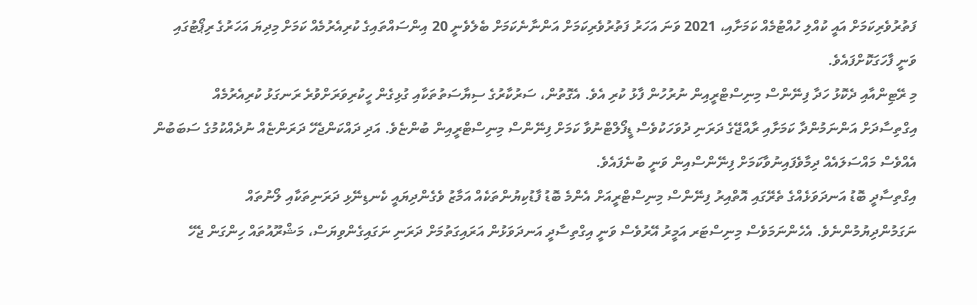ފަތުރުވެރިކަމަށް އައީ ކުއްލި ހުއްޓުމެއް ކަމަށާއި، 2021 ވަނަ އަހަރު ފަތުރުވެރިކަމަށް އަންނާނެކަމަށް ބެލެވެނީ 20 އިންސައްތައިގެ ކުރިއެރުމެއް ކަމަށް މިދިޔަ އަހަރުގެ ރިޕޯޓުގައި ވަނީ ފާހަގަކޮށްފައެވެ.
މި ރޭޓިންއާއި ދެކޮޅު ހަދާ ފިނޭންސް މިނިސްޓްރީއިން ނުރުހުން ފާޅު ކުރި އެވެ. އެގޮތުން، ސަރުކާރުގެ ސިޔާސަތުތަކާއި ގުޅިގެން ހީކުރިވަރަށްވުރެ ރަނގަޅު ކުރިއެރުމެއް އިގްތިސާދަށް އަންނަމުންދާ ކަމަށާއި ރާއްޖޭގެ ދަރަނި ދުވަހަކުވެސް ޑީފޯލްޓްނުވާ ކަމަށް ފިނޭންސް މިނިސްޓްރީއިން ބުންޏެވެ. އަދި ދައްކަންޖެހޭ ދަރަންޏެއް ނުދެއްކުމުގެ ސަބަބުން އެއްވެސް މައްސަލައެއް ދިމާވެފައިނުވާކަމަށް ފިނޭންސްއިން ވަނީ ބުނެފައެވެ.
އިގްތިސާދީ ބޮޑު އަނދަވަޅެއްގެ ތެރޭގައި އޮތްއިރު ފިނޭންސް މިނިސްޓްރީއަށް އެންމެ ބޮޑު ފާޑުކިޔުންތަކެއް އަމާޒު ވެގެންދިޔައީ ކެނޑިނޭޅި ދަރަނިތަކާއި ލޯނުތައް ނަގަމުންދިޔުމުންނެވެ. އެހެންނަމަވެސް މިނިސްޓަރ އަމީރު އޭރުވެސް ވަނީ އިގްތިސާދީ އަނދަވަޅުން އަރައިގަތުމަށް ދަރަނި ނަގައިގެންވިޔަސް، މަޝްރޫއުތައް ހިންގަން ޖެހޭ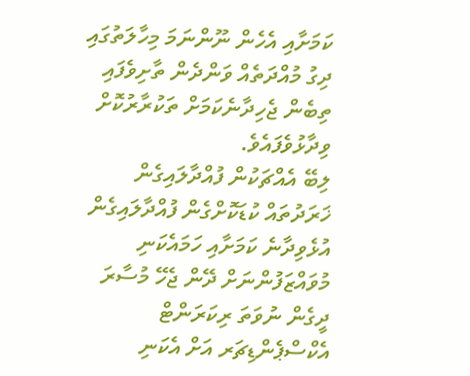ކަމަށާއި އެހެން ނޫންނަމަ މިހާލަތުގައި ދިގު މުއްދަތެއް ވަންދެން ތާށިވެފައި ތިބެން ޖެހިދާނެކަމަށް ތަކުރާރުކޮށް ވިދާޅުވެފައެވެ.
ލިބޭ އެއްޗަކުން ފުއްދާލައިގެން ޚަރަދުތައް ކުޑަކޮށްގެން ފުއްދާލައިގެން އުޅެވިދާނެ ކަމަށާއި ހަމައެކަނި މުވައްޒަފުންނަށް ދޭން ޖެހޭ މުސާރަ ދީގެން ނުވަތަ ރިކަރަންޓް އެކްސްޕެންޑިޗަރ އަށް އެކަނި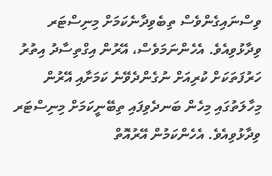ވިސްނައިގެންވެސް ތިބެވިދާނެކަމަށް މިނިސްޓަރ ވިދާޅުވިއެވެ. އެހެންނަމަވެސް، އޭރުން އިގްތިސާދު އިތުރު ހަރުފަތަކަށް ކުރިއަށް ނުގެންދެވޭނެ ކަމަށާއި އޭރުން މިހާލަތުގައި މިހެން ބަނދެވިފައި ތިބޭނީކަމަށް މިނިސްޓަރ ވިދާޅުވިއެވެ. އެހެންކަމުން އޭރުއޮތް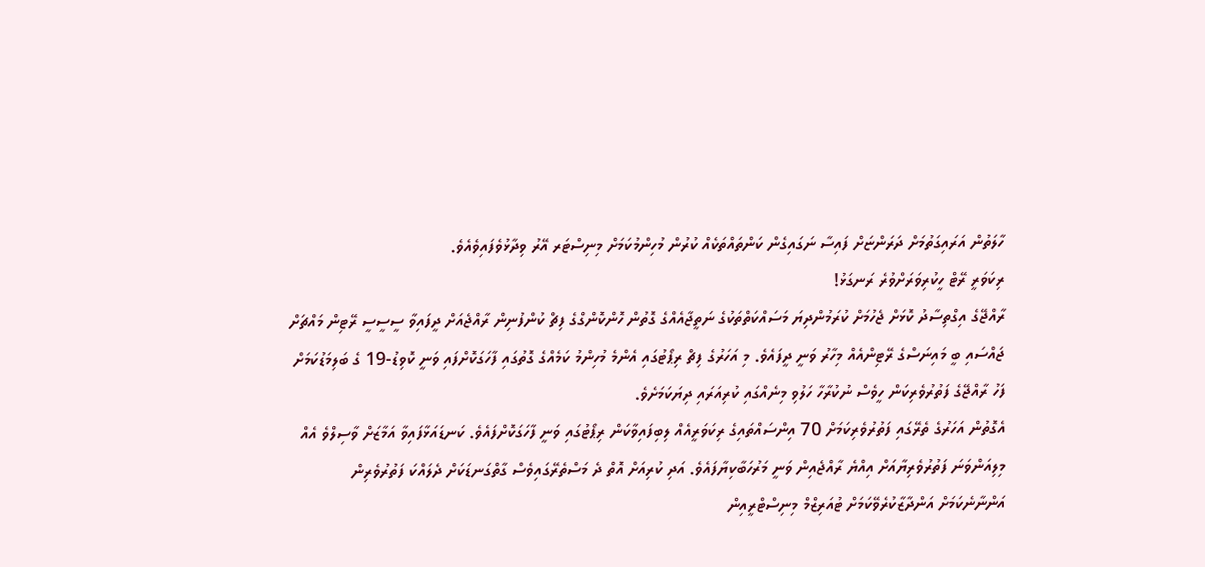ހާލަތުން އަރައިގަތުމަށް ދަރަންޏަށް ފައިސާ ނަގައިގެން ކަންތައްތަކެއް ކުރުން މުހިންމުކަމަށް މިނިސްޓަރ އޭރު ވިދާޅުވެފައިވެއެވެ.
ރިކަވަރީ ރޭޓް ހީކުރިވަރަށްވުރެ ރަނގަޅު!
ރާއްޖޭގެ އިގްތިސާދު ކޮޅަށް ޖެހުމަށް ކުރަމުންދިޔަ މަސައްކަތްތަކުގެ ނަތީޖާއެއްގެ ގޮތުން ހޮންކޮންގްގެ ފިޗް ކުންފުނިން ރާއްޖެއަށް ދީފައިވާ ސީސީސީ ރޭޓިން މައްޗަށް ޖައްސައި ބީ މައިނަސްގެ ރޭޓިންއެއް މިހާރު ވަނީ ދީފައެވެ. މި އަހަރުގެ ފިޗް ރިޕޯޓުގައި އެންމެ މުހިންމު ކަމެއްގެ ގޮތުގައި ފާހަގަކޮށްފައި ވަނީ ކޮވިޑު-19 ގެ ބަލިމަޑުކަމަށް ފަހު ރާއްޖޭގެ ފަތުރުވެރިކަން ހީވެސް ނުކުރާހާ ހަލުވި މިނެއްގައި ކުރިއަރައި ދިޔަކަމަށެވެ.
އެގޮތުން އަހަރުގެ ތެރޭގައި ފަތުރުވެރިކަމަށް 70 އިންސައްތައިގެ ރިކަވަރީއެއް ލިބިފައިވާކަން ރިޕޯޓުގައި ވަނީ ފާހަގަކޮށްފައެވެ. ކަނޑައަޅާފައިވާ އަމާޒަށް ވާސިލްވެ އެއް މިލިއަންވަނަ ފަތުރުވެރިޔާއަށް އިއްޔެ ރާއްޖެއިން ވަނީ މަރުހަބާކިޔާފައެވެ. އަދި ކުރިއަށް އޮތް ދެ މަސްތެރޭގައިވެސް ގާތްގަނޑަކަށް ދެލައްކަ ފަތުރުވެރިން އަންނާނެކަމަށް އަންދާޒާކުރެވޭކަމަށް ޓުއަރިޒްމް މިނިސްޓްރީއިން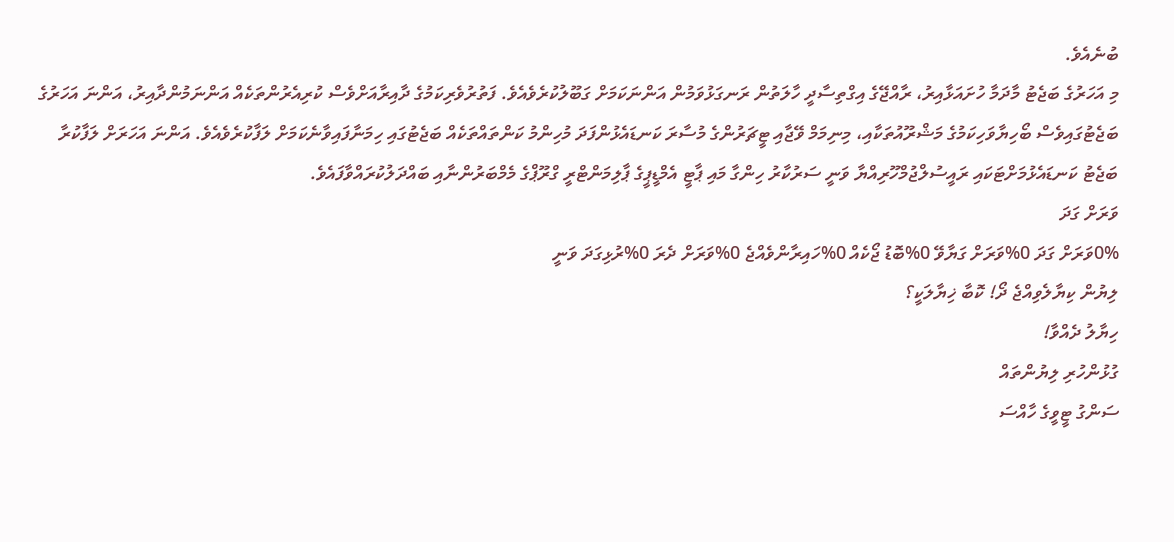ބުނެއެވެ.
މި އަހަރުގެ ބަޖެޓު މާދަމާ ހުށައަޅާއިރު، ރާއްޖޭގެ އިގްތިސާދީ ހާލަތުން ރަނގަޅުވަމުން އަންނަކަމަށް ގަބޫލުކުރެވެއެވެ. ފަތުރުވެރިކަމުގެ ދާއިރާއަށްވެސް ކުރިއެރުންތަކެއް އަންނަމުންދާއިރު، އަންނަ އަހަރުގެ ބަޖެޓުގައިވެސް ބޯހިޔާވަހިކަމުގެ މަޝްރޫއުތަކާއި، މިނިމަމް ވޭޖާއި ޓީޗަރުންގެ މުސާރަ ކަނޑައެޅުންފަދަ މުހިންމު ކަންތައްތަކެއް ބަޖެޓުގައި ހިމަނާފައިވާނެކަމަށް ލަފާކުރެވެއެވެ. އަންނަ އަހަރަށް ލަފާކުރާ ބަޖެޓު ކަނޑައެޅުމަށްޓަކައި ރައީސުލްޖުމްހޫރިއްޔާ ވަނީ ސަރުކާރު ހިންގާ މައި ޕާޓީ އެމްޑީޕީގެ ޕާލިމަންޓްރީ ގްރޫޕްގެ މެމްބަރުންނާއި ބައްދަލުކުރައްވާފައެވެ.
ވަރަށް ގަދަ
0%ވަރަށް ގަދަ 0%ވަރަށް ގަޔާވޭ 0%ބޮޑު ޖޯކެއް 0%ހައިރާންވެއްޖެ 0%ވަރަށް ދެރަ 0%ރުޅިގަދަ ވަނީ
ލިޔުން ކިޔާލެވިއްޖެ ދޯ! ކޮބާ ޚިޔާލަކީ؟
ހިޔާލު ދެއްވާ!
ގުޅުންހުރި ލިޔުންތައް
ސަންގު ޓީވީގެ ހާއްސަ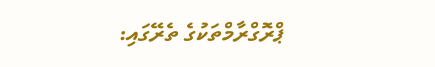ޕްރޮގްރާމްތަކުގެ ތެރޭގައި: